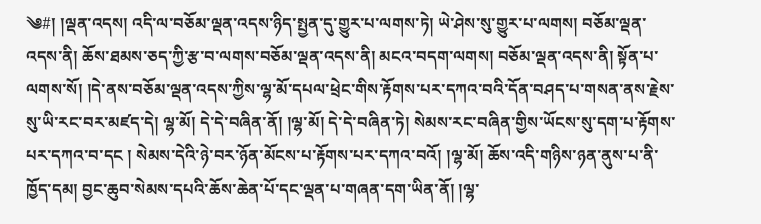༄#། །ལྡན་འདས། འདི་ལ་བཅོམ་ལྡན་འདས་ཉིད་སྤྱན་དུ་གྱུར་པ་ལགས་ཏེ། ཡེ་ཤེས་སུ་གྱུར་པ་ལགས། བཅོམ་ལྡན་འདས་ནི། ཆོས་ཐམས་ཅད་ཀྱི་རྩ་བ་ལགས་བཅོམ་ལྡན་འདས་ནི། མངའ་བདག་ལགས། བཅོམ་ལྡན་འདས་ནི། སྟོན་པ་ལགས་སོ། །དེ་ནས་བཅོམ་ལྡན་འདས་ཀྱིས་ལྷ་མོ་དཔལ་ཕྲེང་གིས་རྟོགས་པར་དཀའ་བའི་དོན་བཤད་པ་གསན་ནས་རྗེས་སུ་ཡི་རང་བར་མཛད་དེ། ལྷ་མོ། དེ་དེ་བཞིན་ནོ། །ལྷ་མོ། དེ་དེ་བཞིན་ཏེ། སེམས་རང་བཞིན་གྱིས་ཡོངས་སུ་དག་པ་རྟོགས་པར་དཀའ་བ་དང ། སེམས་དེའི་ཉེ་བར་ཉོན་མོངས་པ་རྟོགས་པར་དཀའ་བའོ། །ལྷ་མོ། ཆོས་འདི་གཉིས་ཉན་ནུས་པ་ནི་ཁྱོད་དམ། བྱང་ཆུབ་སེམས་དཔའི་ཆོས་ཆེན་པོ་དང་ལྡན་པ་གཞན་དག་ཡིན་ནོ། །ལྷ་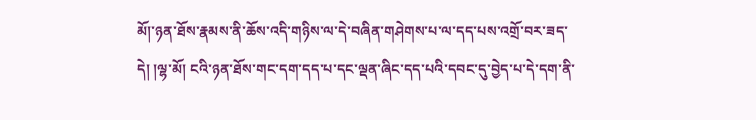མོ།་ཉན་ཐོས་རྣམས་ནི་ཆོས་འདི་གཉིས་ལ་དེ་བཞིན་གཤེགས་པ་ལ་དད་པས་འགྲོ་བར་ཟད་དེ། །ལྷ་མོ། ངའི་ཉན་ཐོས་གང་དག་དད་པ་དང་ལྡན་ཞིང་དད་པའི་དབང་དུ་བྱེད་པ་དེ་དག་ནི་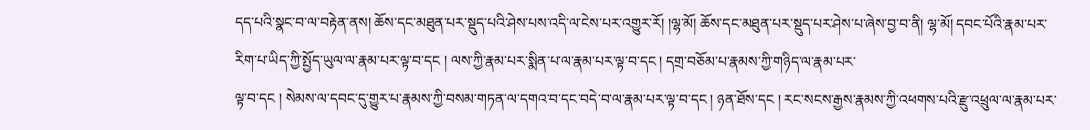དད་པའི་སྣང་བ་ལ་བརྟེན་ནས། ཆོས་དང་མཐུན་པར་སྡུད་པའི་ཤེས་པས་འདི་ལ་ངེས་པར་འགྱུར་རོ། །ལྷ་མོ། ཆོས་དང་མཐུན་པར་སྡུད་པར་ཤེས་པ་ཞེས་བྱ་བ་ནི། ལྷ་མོ། དབང་པོའི་རྣམ་པར་རིག་པ་ཡིད་ཀྱི་སྤྱོད་ཡུལ་ལ་རྣམ་པར་ལྟ་བ་དང ། ལས་ཀྱི་རྣམ་པར་སྨིན་པ་ལ་རྣམ་པར་ལྟ་བ་དང ། དགྲ་བཅོམ་པ་རྣམས་ཀྱི་གཉིད་ལ་རྣམ་པར་
ལྟ་བ་དང ། སེམས་ལ་དབང་དུ་གྱུར་པ་རྣམས་ཀྱི་བསམ་གཏན་ལ་དགའ་བ་དང་བདེ་བ་ལ་རྣམ་པར་ལྟ་བ་དང ། ཉན་ཐོས་དང ། རང་སངས་རྒྱས་རྣམས་ཀྱི་འཕགས་པའི་རྫུ་འཕྲུལ་ལ་རྣམ་པར་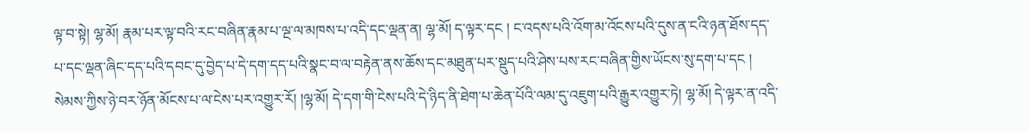ལྟ་བ་སྟེ། ལྷ་མོ། རྣམ་པར་ལྟ་བའི་རང་བཞིན་རྣམ་པ་ལྔ་ལ་མཁས་པ་འདི་དང་ལྡན་ན། ལྷ་མོ། ད་ལྟར་དང ། ང་འདས་པའི་འོག་མ་འོངས་པའི་དུས་ན་ངའི་ཉན་ཐོས་དད་པ་དང་ལྡན་ཞིང་དད་པའི་དབང་དུ་བྱེད་པ་དེ་དག་དད་པའི་སྣང་བ་ལ་བརྟེན་ནས་ཆོས་དང་མཐུན་པར་སྡུད་པའི་ཤེས་པས་རང་བཞིན་གྱིས་ཡོངས་སུ་དག་པ་དང ། སེམས་ཀྱིས་ཉེ་བར་ཉོན་མོངས་པ་ལ་ངེས་པར་འགྱུར་རོ། །ལྷ་མོ། དེ་དག་གི་ངེས་པའི་དེ་ཉིད་ནི་ཐེག་པ་ཆེན་པོའི་ལམ་དུ་འཇུག་པའི་རྒྱུར་འགྱུར་ཏེ། ལྷ་མོ། དེ་ལྟར་ན་འདི་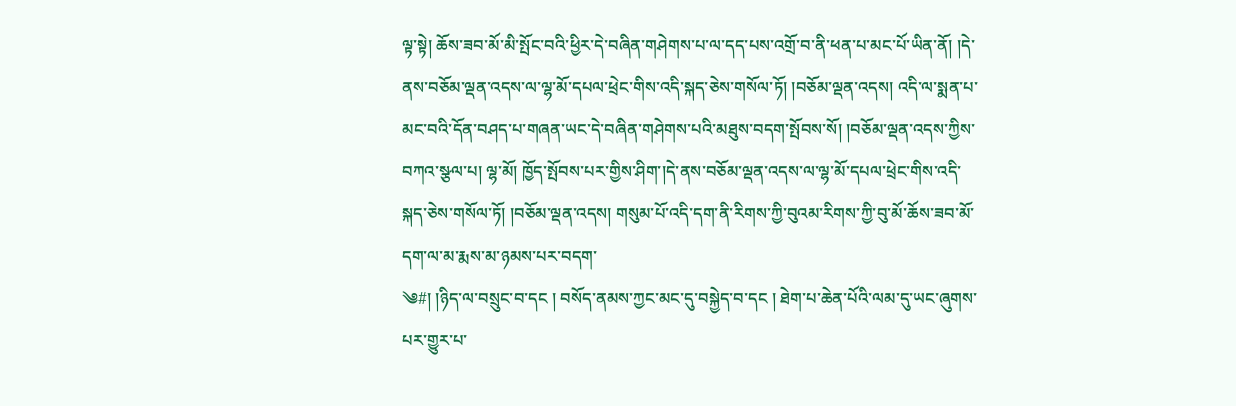ལྟ་སྟེ། ཆོས་ཟབ་མོ་མི་སྤོང་བའི་ཕྱིར་དེ་བཞིན་གཤེགས་པ་ལ་དད་པས་འགྲོ་བ་ནི་ཕན་པ་མང་པོ་ཡིན་ནོ། །དེ་ནས་བཅོམ་ལྡན་འདས་ལ་ལྷ་མོ་དཔལ་ཕྲེང་གིས་འདི་སྐད་ཅེས་གསོལ་ཏོ། །བཅོམ་ལྡན་འདས། འདི་ལ་སྨན་པ་མང་བའི་དོན་བཤད་པ་གཞན་ཡང་དེ་བཞིན་གཤེགས་པའི་མཐུས་བདག་སྤོབས་སོ། །བཅོམ་ལྡན་འདས་ཀྱིས་བཀའ་སྩལ་པ། ལྷ་མོ། ཁྱོད་སྤོབས་པར་གྱིས་ཤིག་།དེ་ནས་བཅོམ་ལྡན་འདས་ལ་ལྷ་མོ་དཔལ་ཕྲེང་གིས་འདི་སྐད་ཅེས་གསོལ་ཏོ། །བཅོམ་ལྡན་འདས། གསུམ་པོ་འདི་དག་ནི་རིགས་ཀྱི་བུའམ་རིགས་ཀྱི་བུ་མོ་ཆོས་ཟབ་མོ་དག་ལ་མ་རྨས་མ་ཉམས་པར་བདག་
༄#། །ཉིད་ལ་བསྲུང་བ་དང ། བསོད་ནམས་ཀྱང་མང་དུ་བསྐྱེད་བ་དང ། ཐེག་པ་ཆེན་པོའི་ལམ་དུ་ཡང་ཞུགས་པར་གྱུར་པ་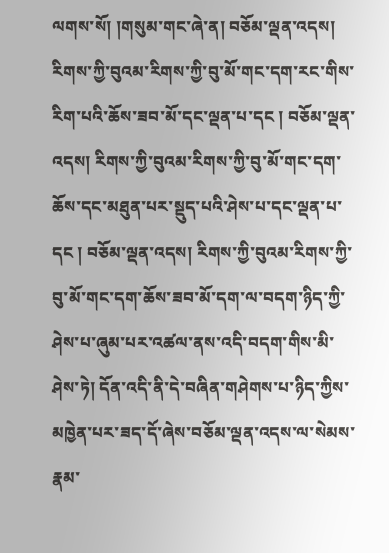ལགས་སོ། །གསུམ་གང་ཞེ་ན། བཅོམ་ལྡན་འདས། རིགས་ཀྱི་བུའམ་རིགས་ཀྱི་བུ་མོ་གང་དག་རང་གིས་རིག་པའི་ཆོས་ཟབ་མོ་དང་ལྡན་པ་དང ། བཅོམ་ལྡན་འདས། རིགས་ཀྱི་བུའམ་རིགས་ཀྱི་བུ་མོ་གང་དག་ཆོས་དང་མཐུན་པར་སྡུད་པའི་ཤེས་པ་དང་ལྡན་པ་དང ། བཅོམ་ལྡན་འདས། རིགས་ཀྱི་བུའམ་རིགས་ཀྱི་བུ་མོ་གང་དག་ཆོས་ཟབ་མོ་དག་ལ་བདག་ཉིད་ཀྱི་ཤེས་པ་ཞུམ་པར་འཚལ་ནས་འདི་བདག་གིས་མི་ཤེས་ཏེ། དོན་འདི་ནི་དེ་བཞིན་གཤེགས་པ་ཉིད་ཀྱིས་མཁྱེན་པར་ཟད་དོ་ཞེས་བཅོམ་ལྡན་འདས་ལ་སེམས་རྣམ་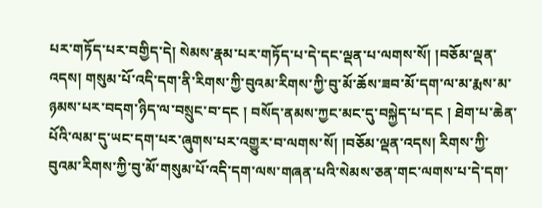པར་གཏོད་པར་བགྱིད་དེ། སེམས་རྣམ་པར་གཏོད་པ་དེ་དང་ལྡན་པ་ལགས་སོ། །བཅོམ་ལྡན་འདས། གསུམ་པོ་འདི་དག་ནི་རིགས་ཀྱི་བུའམ་རིགས་ཀྱི་བུ་མོ་ཆོས་ཟབ་མོ་དག་ལ་མ་རྨས་མ་ཉམས་པར་བདག་ཉིད་ལ་བསྲུང་བ་དང ། བསོད་ནམས་ཀྱང་མང་དུ་བསྐྱེད་པ་དང ། ཐེག་པ་ཆེན་པོའི་ལམ་དུ་ཡང་དག་པར་ཞུགས་པར་འགྱུར་བ་ལགས་སོ། །བཅོམ་ལྡན་འདས། རིགས་ཀྱི་བུའམ་རིགས་ཀྱི་བུ་མོ་གསུམ་པོ་འདི་དག་ལས་གཞན་པའི་སེམས་ཅན་གང་ལགས་པ་དེ་དག་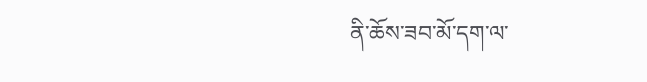ནི་ཆོས་ཟབ་མོ་དག་ལ་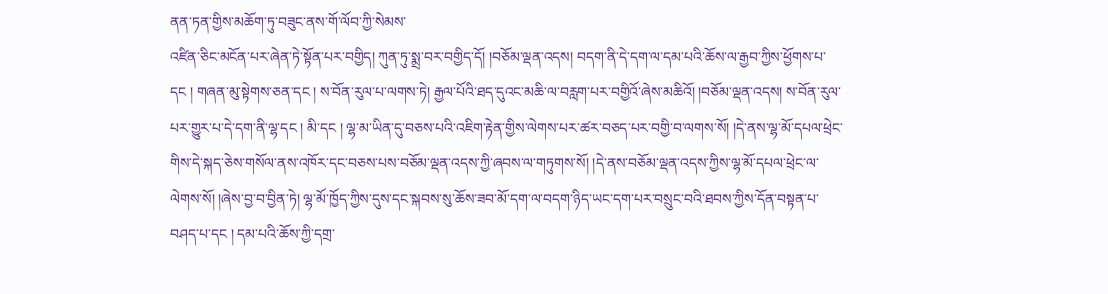ནན་ཏན་གྱིས་མཆོག་ཏུ་བཟུང་ནས་གོ་ལོབ་ཀྱི་སེམས་
འཛིན་ཅིང་མངོན་པར་ཞེན་ཏེ་སྟོན་པར་བགྱིད། ཀུན་ཏུ་སྨྲ་བར་བགྱིད་དོ། །བཅོམ་ལྡན་འདས། བདག་ནི་དེ་དག་ལ་དམ་པའི་ཆོས་ལ་རྒྱབ་ཀྱིས་ཕྱོགས་པ་དང ། གཞན་མུ་སྟེགས་ཅན་དང ། ས་བོན་རུལ་པ་ལགས་ཏེ། རྒྱལ་པོའི་ཐད་དུའང་མཆི་ལ་བརླག་པར་བགྱིའོ་ཞེས་མཆིའོ། །བཅོམ་ལྡན་འདས། ས་བོན་རུལ་པར་གྱུར་པ་དེ་དག་ནི་ལྷ་དང ། མི་དང ། ལྷ་མ་ཡིན་དུ་བཅས་པའི་འཇིག་རྟེན་གྱིས་ལེགས་པར་ཚར་བཅད་པར་བགྱི་བ་ལགས་སོ། །དེ་ནས་ལྷ་མོ་དཔལ་ཕྲེང་གིས་དེ་སྐད་ཅེས་གསོལ་ནས་འཁོར་དང་བཅས་པས་བཅོམ་ལྡན་འདས་ཀྱི་ཞབས་ལ་གཏུགས་སོ། །དེ་ནས་བཅོམ་ལྡན་འདས་ཀྱིས་ལྷ་མོ་དཔལ་ཕྲེང་ལ་ལེགས་སོ། །ཞེས་བྱ་བ་བྱིན་ཏེ། ལྷ་མོ་ཁྱོད་ཀྱིས་དུས་དང་སྐབས་སུ་ཆོས་ཟབ་མོ་དག་ལ་བདག་ཉིད་ཡང་དག་པར་བསྲུང་བའི་ཐབས་ཀྱིས་དོན་བསྟན་པ་བཤད་པ་དང ། དམ་པའི་ཆོས་ཀྱི་དགྲ་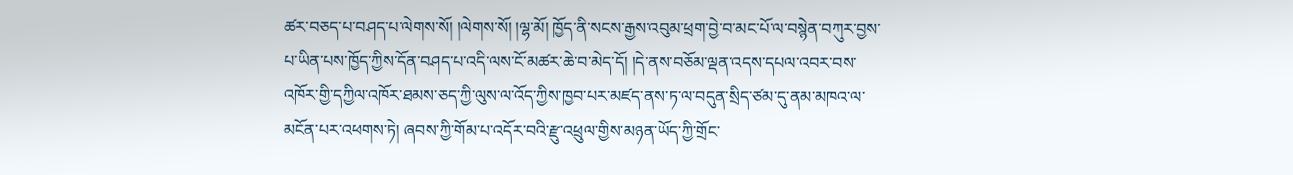ཚར་བཅད་པ་བཤད་པ་ལེགས་སོ། །ལེགས་སོ། །ལྷ་མོ། ཁྱོད་ནི་སངས་རྒྱས་འབུམ་ཕྲག་བྱེ་བ་མང་པོ་ལ་བསྙེན་བཀུར་བྱས་པ་ཡིན་པས་ཁྱོད་ཀྱིས་དོན་བཤད་པ་འདི་ལས་ངོ་མཚར་ཆེ་བ་མེད་དོ། །དེ་ནས་བཅོམ་ལྡན་འདས་དཔལ་འབར་བས་འཁོར་གྱི་དཀྱིལ་འཁོར་ཐམས་ཅད་ཀྱི་ལུས་ལ་འོད་ཀྱིས་ཁྱབ་པར་མཛད་ནས་ཏ་ལ་བདུན་སྲིད་ཙམ་དུ་ནམ་མཁའ་ལ་མངོན་པར་འཕགས་ཏེ། ཞབས་ཀྱི་གོམ་པ་འདོར་བའི་རྫུ་འཕྲུལ་གྱིས་མཉན་ཡོད་ཀྱི་གྲོང་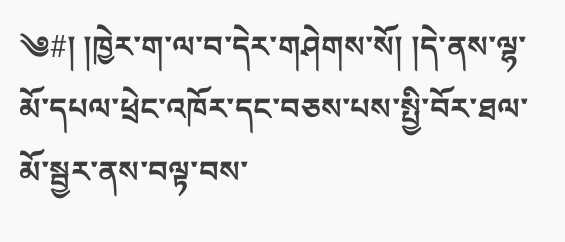༄#། །ཁྱེར་ག་ལ་བ་དེར་གཤེགས་སོ། །དེ་ནས་ལྷ་མོ་དཔལ་ཕྲེང་འཁོར་དང་བཅས་པས་སྤྱི་བོར་ཐལ་མོ་སྦྱར་ནས་བལྟ་བས་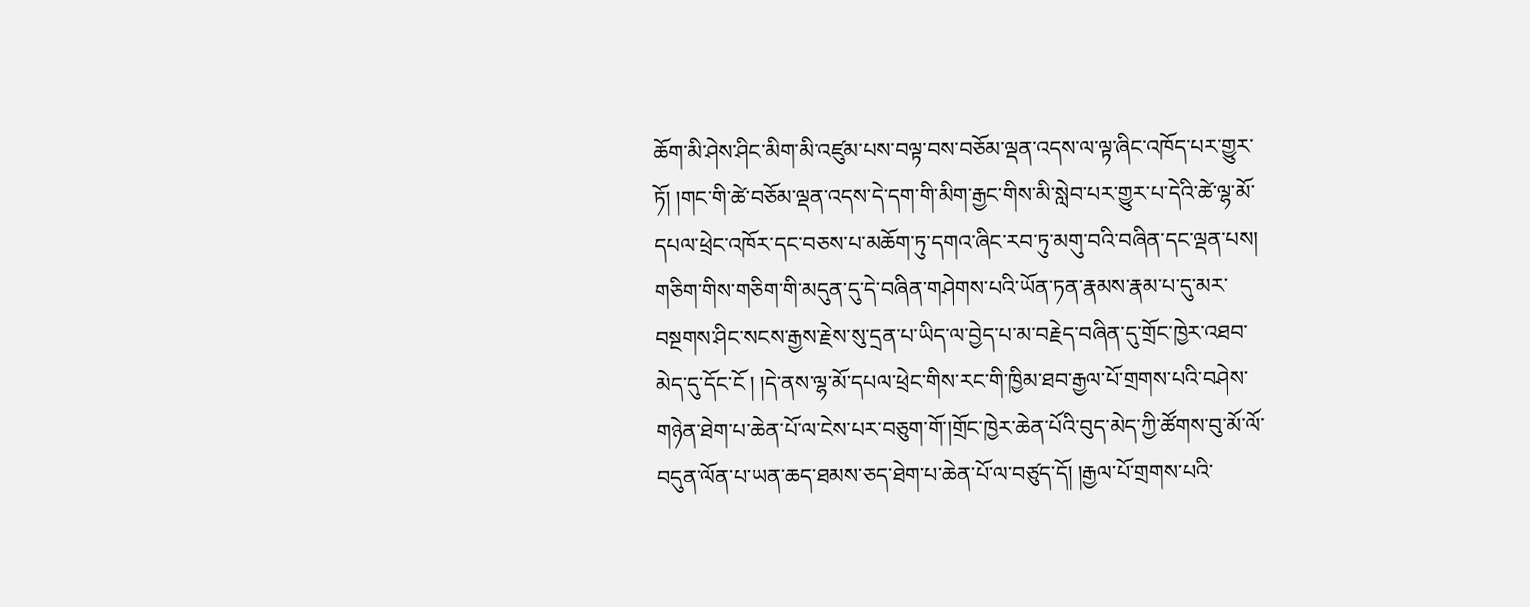ཆོག་མི་ཤེས་ཤིང་མིག་མི་འཛུམ་པས་བལྟ་བས་བཅོམ་ལྡན་འདས་ལ་ལྟ་ཞིང་འཁོད་པར་གྱུར་ཏོ། །གང་གི་ཚེ་བཅོམ་ལྡན་འདས་དེ་དག་གི་མིག་རྒྱང་གིས་མི་སླེབ་པར་གྱུར་པ་དེའི་ཚེ་ལྷ་མོ་དཔལ་ཕྲེང་འཁོར་དང་བཅས་པ་མཆོག་ཏུ་དགའ་ཞིང་རབ་ཏུ་མགུ་བའི་བཞིན་དང་ལྡན་པས། གཅིག་གིས་གཅིག་གི་མདུན་དུ་དེ་བཞིན་གཤེགས་པའི་ཡོན་ཏན་རྣམས་རྣམ་པ་དུ་མར་བསྔགས་ཤིང་སངས་རྒྱས་རྗེས་སུ་དྲན་པ་ཡིད་ལ་བྱེད་པ་མ་བརྗེད་བཞིན་དུ་གྲོང་ཁྱེར་འཐབ་མེད་དུ་དོང་ངོ ། །དེ་ནས་ལྷ་མོ་དཔལ་ཕྲེང་གིས་རང་གི་ཁྱིམ་ཐབ་རྒྱལ་པོ་གྲགས་པའི་བཤེས་གཉེན་ཐེག་པ་ཆེན་པོ་ལ་ངེས་པར་བཅུག་གོ་།གྲོང་ཁྱེར་ཆེན་པོའི་བུད་མེད་ཀྱི་ཚོགས་བུ་མོ་ལོ་བདུན་ལོན་པ་ཡན་ཆད་ཐམས་ཅད་ཐེག་པ་ཆེན་པོ་ལ་བཙུད་དོ། །རྒྱལ་པོ་གྲགས་པའི་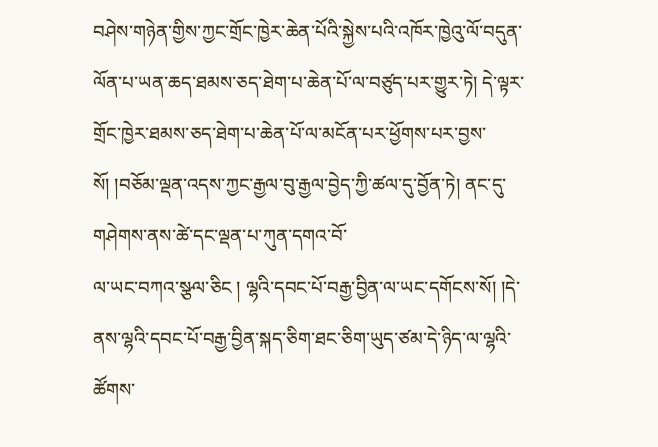བཤེས་གཉེན་གྱིས་ཀྱང་གྲོང་ཁྱེར་ཆེན་པོའི་སྐྱེས་པའི་འཁོར་ཁྱེའུ་ལོ་བདུན་ལོན་པ་ཡན་ཆད་ཐམས་ཅད་ཐེག་པ་ཆེན་པོ་ལ་བཙུད་པར་གྱུར་ཏེ། དེ་ལྟར་གྲོང་ཁྱེར་ཐམས་ཅད་ཐེག་པ་ཆེན་པོ་ལ་མངོན་པར་ཕྱོགས་པར་བྱས་སོ། །བཅོམ་ལྡན་འདས་ཀྱང་རྒྱལ་བུ་རྒྱལ་བྱེད་ཀྱི་ཚལ་དུ་བྱོན་ཏེ། ནང་དུ་གཤེགས་ནས་ཚེ་དང་ལྡན་པ་ཀུན་དགའ་བོ་
ལ་ཡང་བཀའ་སྩལ་ཅིང ། ལྷའི་དབང་པོ་བརྒྱ་བྱིན་ལ་ཡང་དགོངས་སོ། །དེ་ནས་ལྷའི་དབང་པོ་བརྒྱ་བྱིན་སྐད་ཅིག་ཐང་ཅིག་ཡུད་ཙམ་དེ་ཉིད་ལ་ལྷའི་ཚོགས་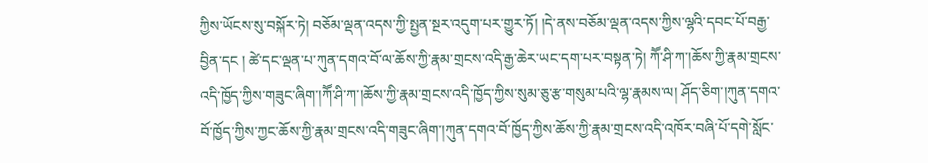ཀྱིས་ཡོངས་སུ་བསྐོར་ཏེ། བཅོམ་ལྡན་འདས་ཀྱི་སྤྱན་སྔར་འདུག་པར་གྱུར་ཏོ། །དེ་ནས་བཅོམ་ལྡན་འདས་ཀྱིས་ལྷའི་དབང་པོ་བརྒྱ་བྱིན་དང ། ཚེ་དང་ལྡན་པ་ཀུན་དགའ་བོ་ལ་ཆོས་ཀྱི་རྣམ་གྲངས་འདི་རྒྱ་ཆེར་ཡང་དག་པར་བསྟན་ཏེ། ཀཽ་ཤི་ཀ་།ཆོས་ཀྱི་རྣམ་གྲངས་འདི་ཁྱོད་ཀྱིས་གཟུང་ཞིག་།ཀཽ་ཤི་ཀ་།ཆོས་ཀྱི་རྣམ་གྲངས་འདི་ཁྱོད་ཀྱིས་སུམ་ཅུ་རྩ་གསུམ་པའི་ལྷ་རྣམས་ལ། ཤོད་ཅིག་།ཀུན་དགའ་བོ་ཁྱོད་ཀྱིས་ཀྱང་ཆོས་ཀྱི་རྣམ་གྲངས་འདི་གཟུང་ཞིག་།ཀུན་དགའ་བོ་ཁྱོད་ཀྱིས་ཆོས་ཀྱི་རྣམ་གྲངས་འདི་འཁོར་བཞི་པོ་དགེ་སློང་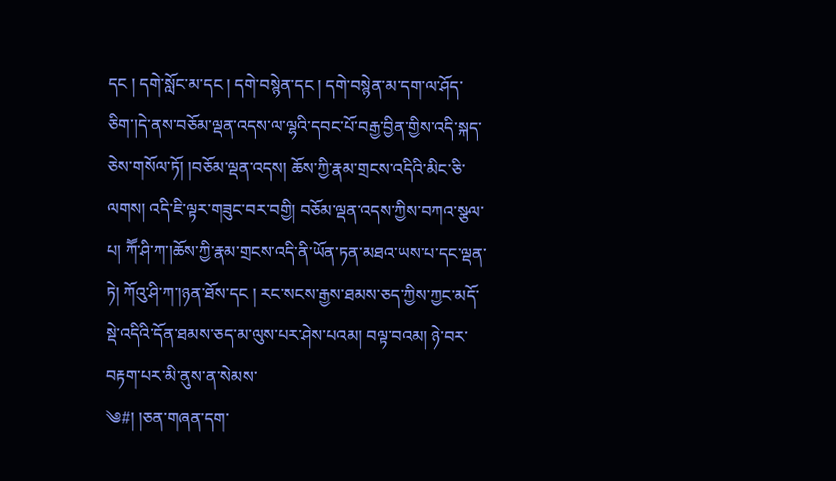དང ། དགེ་སློང་མ་དང ། དགེ་བསྙེན་དང ། དགེ་བསྙེན་མ་དག་ལ་ཤོད་ཅིག་།དེ་ནས་བཅོམ་ལྡན་འདས་ལ་ལྷའི་དབང་པོ་བརྒྱ་བྱིན་གྱིས་འདི་སྐད་ཅེས་གསོལ་ཏོ། །བཅོམ་ལྡན་འདས། ཆོས་ཀྱི་རྣམ་གྲངས་འདིའི་མིང་ཅི་ལགས། འདི་ཇི་ལྟར་གཟུང་བར་བགྱི། བཅོམ་ལྡན་འདས་ཀྱིས་བཀའ་སྩལ་པ། ཀཽ་ཤི་ཀ་།ཆོས་ཀྱི་རྣམ་གྲངས་འདི་ནི་ཡོན་ཏན་མཐའ་ཡས་པ་དང་ལྡན་ཏེ། ཀོའུ་ཤི་ཀ་།ཉན་ཐོས་དང ། རང་སངས་རྒྱས་ཐམས་ཅད་ཀྱིས་ཀྱང་མདོ་སྡེ་འདིའི་དོན་ཐམས་ཅད་མ་ལུས་པར་ཤེས་པའམ། བལྟ་བའམ། ཉེ་བར་བརྟག་པར་མི་ནུས་ན་སེམས་
༄#། །ཅན་གཞན་དག་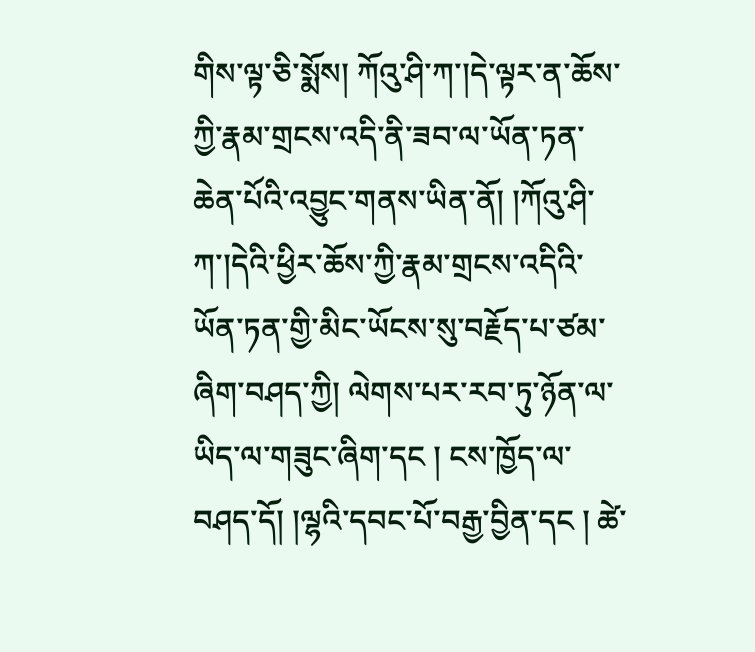གིས་ལྟ་ཅི་སྨོས། ཀོའུ་ཤི་ཀ་།དེ་ལྟར་ན་ཆོས་ཀྱི་རྣམ་གྲངས་འདི་ནི་ཟབ་ལ་ཡོན་ཏན་ཆེན་པོའི་འབྱུང་གནས་ཡིན་ནོ། །ཀོའུ་ཤི་ཀ་།དེའི་ཕྱིར་ཆོས་ཀྱི་རྣམ་གྲངས་འདིའི་ཡོན་ཏན་གྱི་མིང་ཡོངས་སུ་བརྗོད་པ་ཙམ་ཞིག་བཤད་ཀྱི། ལེགས་པར་རབ་ཏུ་ཉོན་ལ་ཡིད་ལ་གཟུང་ཞིག་དང ། ངས་ཁྱོད་ལ་བཤད་དོ། །ལྷའི་དབང་པོ་བརྒྱ་བྱིན་དང ། ཚེ་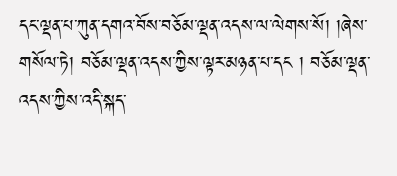དང་ལྡན་པ་ཀུན་དགའ་བོས་བཅོམ་ལྡན་འདས་ལ་ལེགས་སོ། །ཞེས་གསོལ་ཏེ། བཅོམ་ལྡན་འདས་ཀྱིས་ལྟར་མཉན་པ་དང ། བཅོམ་ལྡན་འདས་ཀྱིས་འདི་སྐད་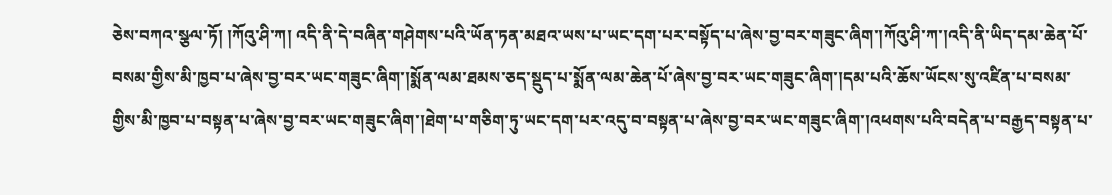ཅེས་བཀའ་སྩལ་ཏོ། །ཀོའུ་ཤི་ཀ། འདི་ནི་དེ་བཞིན་གཤེགས་པའི་ཡོན་ཏན་མཐའ་ཡས་པ་ཡང་དག་པར་བསྟོད་པ་ཞེས་བྱ་བར་གཟུང་ཞིག་།ཀོའུ་ཤི་ཀ་།འདི་ནི་ཡིད་དམ་ཆེན་པོ་བསམ་གྱིས་མི་ཁྱབ་པ་ཞེས་བྱ་བར་ཡང་གཟུང་ཞིག་།སྨོན་ལམ་ཐམས་ཅད་སྡུད་པ་སྨོན་ལམ་ཆེན་པོ་ཞེས་བྱ་བར་ཡང་གཟུང་ཞིག་།དམ་པའི་ཆོས་ཡོངས་སུ་འཛིན་པ་བསམ་གྱིས་མི་ཁྱབ་པ་བསྟན་པ་ཞེས་བྱ་བར་ཡང་གཟུང་ཞིག་།ཐེག་པ་གཅིག་ཏུ་ཡང་དག་པར་འདུ་བ་བསྟན་པ་ཞེས་བྱ་བར་ཡང་གཟུང་ཞིག་།འཕགས་པའི་བདེན་པ་བརྒྱད་བསྟན་པ་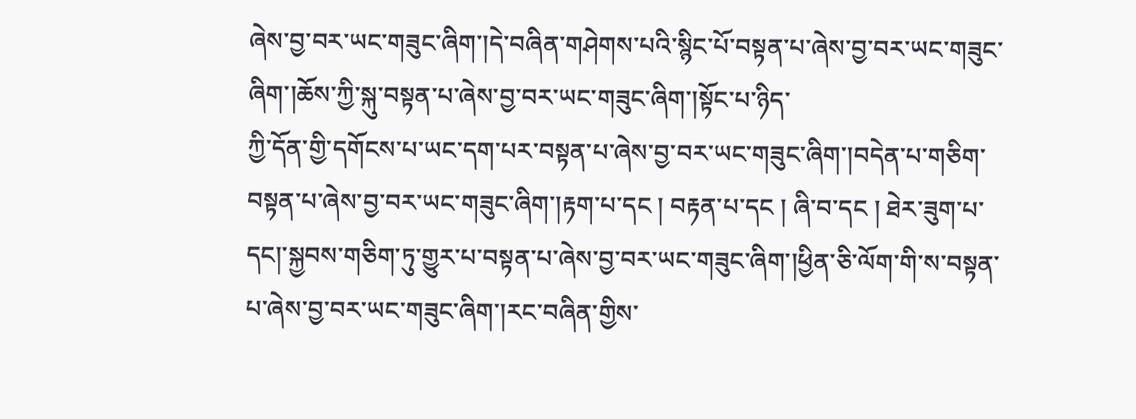ཞེས་བྱ་བར་ཡང་གཟུང་ཞིག་།དེ་བཞིན་གཤེགས་པའི་སྙིང་པོ་བསྟན་པ་ཞེས་བྱ་བར་ཡང་གཟུང་ཞིག་།ཆོས་ཀྱི་སྐུ་བསྟན་པ་ཞེས་བྱ་བར་ཡང་གཟུང་ཞིག་།སྟོང་པ་ཉིད་
ཀྱི་དོན་གྱི་དགོངས་པ་ཡང་དག་པར་བསྟན་པ་ཞེས་བྱ་བར་ཡང་གཟུང་ཞིག་།བདེན་པ་གཅིག་བསྟན་པ་ཞེས་བྱ་བར་ཡང་གཟུང་ཞིག་།རྟག་པ་དང ། བརྟན་པ་དང ། ཞི་བ་དང ། ཐེར་ཟུག་པ་དང།་སྐྱབས་གཅིག་ཏུ་གྱུར་པ་བསྟན་པ་ཞེས་བྱ་བར་ཡང་གཟུང་ཞིག་།ཕྱིན་ཅི་ལོག་གི་ས་བསྟན་པ་ཞེས་བྱ་བར་ཡང་གཟུང་ཞིག་།རང་བཞིན་གྱིས་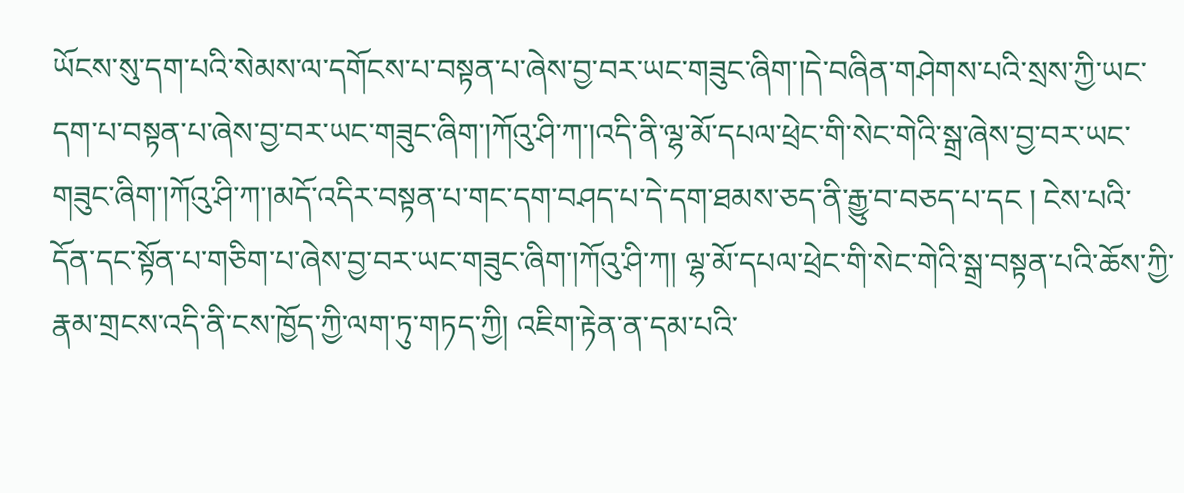ཡོངས་སུ་དག་པའི་སེམས་ལ་དགོངས་པ་བསྟན་པ་ཞེས་བྱ་བར་ཡང་གཟུང་ཞིག་།དེ་བཞིན་གཤེགས་པའི་སྲས་ཀྱི་ཡང་དག་པ་བསྟན་པ་ཞེས་བྱ་བར་ཡང་གཟུང་ཞིག་།ཀོའུ་ཤི་ཀ་།འདི་ནི་ལྷ་མོ་དཔལ་ཕྲེང་གི་སེང་གེའི་སྒྲ་ཞེས་བྱ་བར་ཡང་གཟུང་ཞིག་།ཀོའུ་ཤི་ཀ་།མདོ་འདིར་བསྟན་པ་གང་དག་བཤད་པ་དེ་དག་ཐམས་ཅད་ནི་རྒྱུ་བ་བཅད་པ་དང ། ངེས་པའི་དོན་དང་སྟོན་པ་གཅིག་པ་ཞེས་བྱ་བར་ཡང་གཟུང་ཞིག་།ཀོའུ་ཤི་ཀ། ལྷ་མོ་དཔལ་ཕྲེང་གི་སེང་གེའི་སྒྲ་བསྟན་པའི་ཆོས་ཀྱི་རྣམ་གྲངས་འདི་ནི་ངས་ཁྱོད་ཀྱི་ལག་ཏུ་གཏད་ཀྱི། འཇིག་རྟེན་ན་དམ་པའི་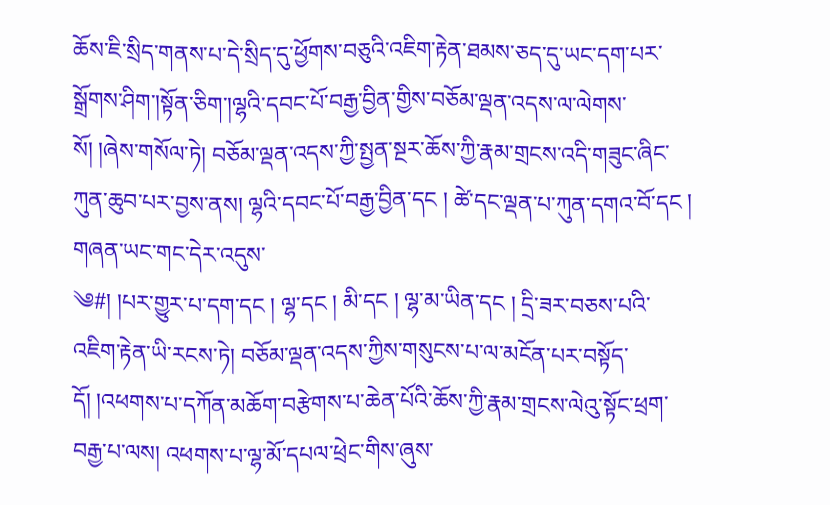ཆོས་ཇི་སྲིད་གནས་པ་དེ་སྲིད་དུ་ཕྱོགས་བཅུའི་འཇིག་རྟེན་ཐམས་ཅད་དུ་ཡང་དག་པར་སྒྲོགས་ཤིག་།སྟོན་ཅིག་།ལྷའི་དབང་པོ་བརྒྱ་བྱིན་གྱིས་བཅོམ་ལྡན་འདས་ལ་ལེགས་སོ། །ཞེས་གསོལ་ཏེ། བཅོམ་ལྡན་འདས་ཀྱི་སྤྱན་སྔར་ཆོས་ཀྱི་རྣམ་གྲངས་འདི་གཟུང་ཞིང་ཀུན་ཆུབ་པར་བྱས་ནས། ལྷའི་དབང་པོ་བརྒྱ་བྱིན་དང ། ཚེ་དང་ལྡན་པ་ཀུན་དགའ་བོ་དང ། གཞན་ཡང་གང་དེར་འདུས་
༄#། །པར་གྱུར་པ་དག་དང ། ལྷ་དང ། མི་དང ། ལྷ་མ་ཡིན་དང ། དྲི་ཟར་བཅས་པའི་འཇིག་རྟེན་ཡི་རངས་ཏེ། བཅོམ་ལྡན་འདས་ཀྱིས་གསུངས་པ་ལ་མངོན་པར་བསྟོད་དོ། །འཕགས་པ་དཀོན་མཆོག་བརྩེགས་པ་ཆེན་པོའི་ཆོས་ཀྱི་རྣམ་གྲངས་ལེའུ་སྟོང་ཕྲག་བརྒྱ་པ་ལས། འཕགས་པ་ལྷ་མོ་དཔལ་ཕྲེང་གིས་ཞུས་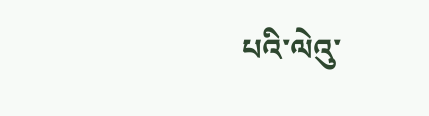པའི་ལེའུ་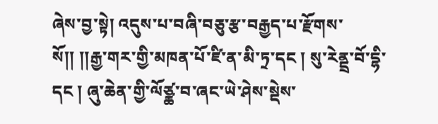ཞེས་བྱ་སྟེ། འདུས་པ་བཞི་བཅུ་རྩ་བརྒྱད་པ་རྫོགས་སོ།། །།རྒྱ་གར་གྱི་མཁན་པོ་ཛི་ན་མི་ཏྲ་དང ། སུ་རེནྡྲ་བོ་དྷི་དང ། ཞུ་ཆེན་གྱི་ལོཙྪ་བ་ཞང་ཡེ་ཤེས་སྡེས་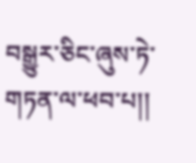བསྒྱུར་ཅིང་ཞུས་ཏེ་གཏན་ལ་ཕབ་པ།།